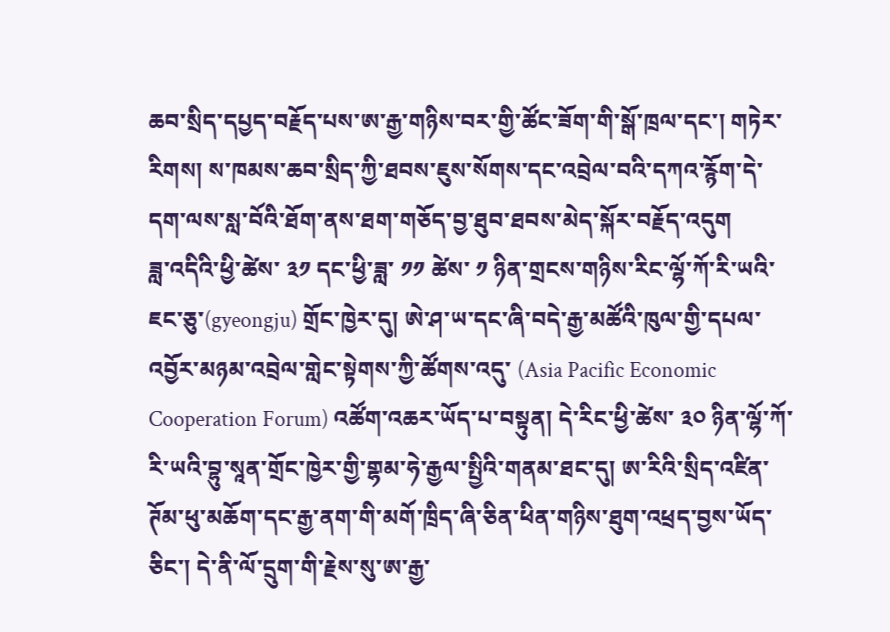ཆབ་སྲིད་དཔྱད་བརྗོད་པས་ཨ་རྒྱ་གཉིས་བར་གྱི་ཚོང་ཟོག་གི་སྒོ་ཁྲལ་དང་། གཏེར་རིགས། ས་ཁམས་ཆབ་སྲིད་ཀྱི་ཐབས་ཇུས་སོགས་དང་འབྲེལ་བའི་དཀའ་རྙོག་དེ་དག་ལས་སླ་བོའི་ཐོག་ནས་ཐག་གཅོད་བྱ་ཐུབ་ཐབས་མེད་སྐོར་བརྗོད་འདུག
ཟླ་འདིའི་ཕྱི་ཚེས་ ༣༡ དང་ཕྱི་ཟླ་ ༡༡ ཚེས་ ༡ ཉིན་གྲངས་གཉིས་རིང་ལྷོ་ཀོ་རི་ཡའི་ཇང་ཅུ་(gyeongju) གྲོང་ཁྱེར་དུ། ཨེ་ཤ་ཡ་དང་ཞི་བདེ་རྒྱ་མཚོའི་ཁུལ་གྱི་དཔལ་འབྱོར་མཉམ་འབྲེལ་གླེང་སྟེགས་ཀྱི་ཚོགས་འདུ་ (Asia Pacific Economic Cooperation Forum) འཚོག་འཆར་ཡོད་པ་བསྟུན། དེ་རིང་ཕྱི་ཚེས་ ༣༠ ཉིན་ལྷོ་ཀོ་རི་ཡའི་བྷུ་སཱན་གྲོང་ཁྱེར་གྱི་གྷམ་ཧེ་རྒྱལ་སྤྱིའི་གནམ་ཐང་དུ། ཨ་རིའི་སྲིད་འཛིན་ཊོམ་ཕུ་མཆོག་དང་རྒྱ་ནག་གི་མགོ་ཁྲིད་ཞི་ཅིན་ཕིན་གཉིས་ཐུག་འཕྲད་བྱས་ཡོད་ཅིང་། དེ་ནི་ལོ་དྲུག་གི་རྗེས་སུ་ཨ་རྒྱ་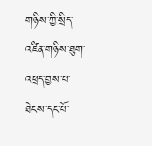གཉིས་ཀྱི་སྲིད་འཛིན་གཉིས་ཐུག་འཕྲད་བྱས་པ་ཐེངས་དང་པོ་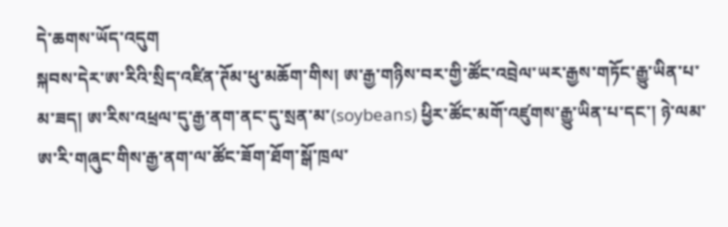དེ་ཆགས་ཡོད་འདུག
སྐབས་དེར་ཨ་རིའི་སྲིད་འཛིན་ཊོམ་ཕུ་མཆོག་གིས། ཨ་རྒྱ་གཉིས་བར་གྱི་ཚོང་འབྲེལ་ཡར་རྒྱས་གཏོང་རྒྱུ་ཡིན་པ་མ་ཟད། ཨ་རིས་འཕྲལ་དུ་རྒྱ་ནག་ནང་དུ་སྲན་མ་(soybeans) ཕྱིར་ཚོང་མགོ་འཛུགས་རྒྱུ་ཡིན་པ་དང་། ཉེ་ལམ་ཨ་རི་གཞུང་གིས་རྒྱ་ནག་ལ་ཚོང་ཟོག་ཐོག་སྒོ་ཁྲལ་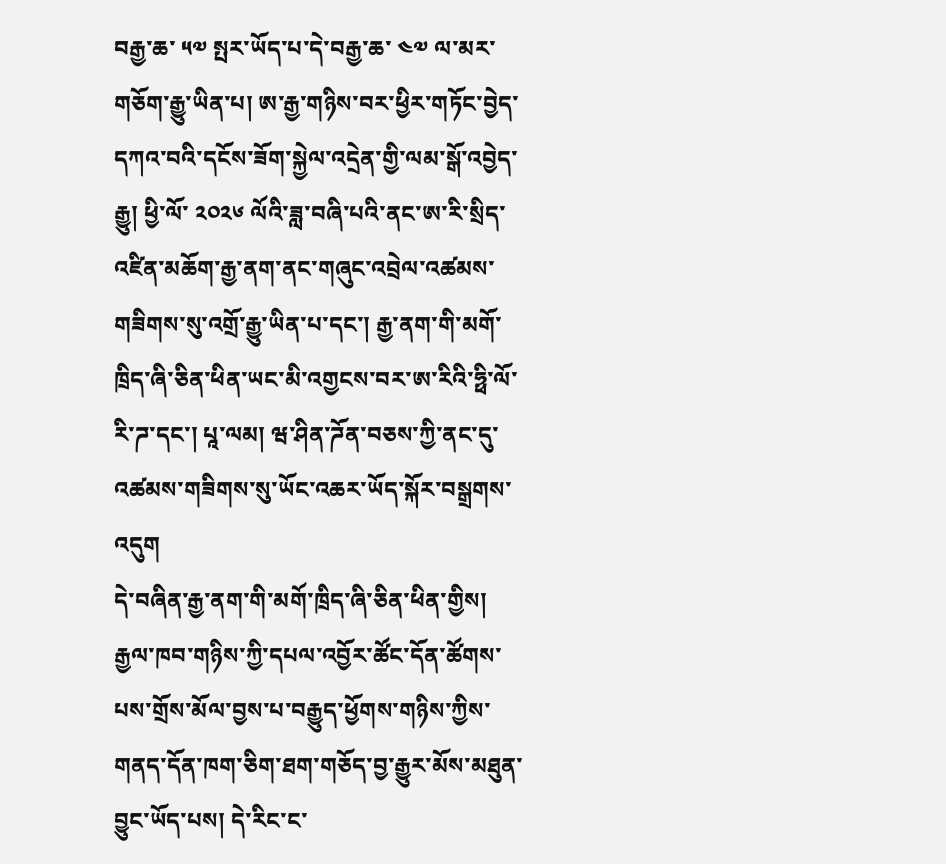བརྒྱ་ཆ་ ༥༧ སྤར་ཡོད་པ་དེ་བརྒྱ་ཆ་ ༤༧ ལ་མར་གཅོག་རྒྱུ་ཡིན་པ། ཨ་རྒྱ་གཉིས་བར་ཕྱིར་གཏོང་བྱེད་དཀའ་བའི་དངོས་ཟོག་སྐྱེལ་འདྲེན་གྱི་ལམ་སྒོ་འབྱེད་རྒྱུ། ཕྱི་ལོ་ ༢༠༢༦ ལོའི་ཟླ་བཞི་པའི་ནང་ཨ་རི་སྲིད་འཛིན་མཆོག་རྒྱ་ནག་ནང་གཞུང་འབྲེལ་འཚམས་གཟིགས་སུ་འགྲོ་རྒྱུ་ཡིན་པ་དང་། རྒྱ་ནག་གི་མགོ་ཁྲིད་ཞི་ཅིན་ཕིན་ཡང་མི་འགྱངས་བར་ཨ་རིའི་ཧྥི་ལོ་རི་ཌ་དང་། པཱ་ལམ། ཝ་ཤིན་ཌོན་བཅས་ཀྱི་ནང་དུ་འཚམས་གཟིགས་སུ་ཡོང་འཆར་ཡོད་སྐོར་བསྒྲགས་འདུག
དེ་བཞིན་རྒྱ་ནག་གི་མགོ་ཁྲིད་ཞི་ཅིན་ཕིན་གྱིས། རྒྱལ་ཁབ་གཉིས་ཀྱི་དཔལ་འབྱོར་ཚོང་དོན་ཚོགས་པས་གྲོས་མོལ་བྱས་པ་བརྒྱུད་ཕྱོགས་གཉིས་ཀྱིས་གནད་དོན་ཁག་ཅིག་ཐག་གཅོད་བྱ་རྒྱུར་མོས་མཐུན་བྱུང་ཡོད་པས། དེ་རིང་ང་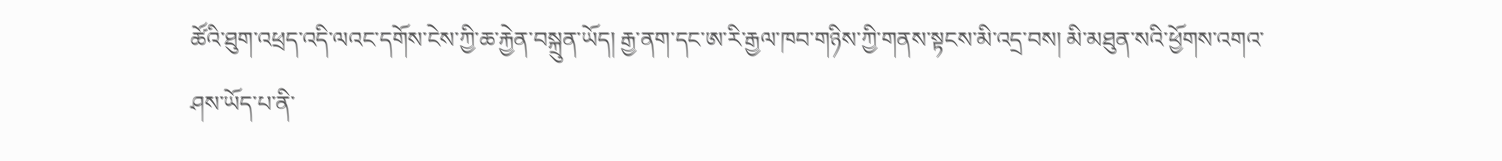ཚོའི་ཐུག་འཕྲད་འདི་ལའང་དགོས་ངེས་ཀྱི་ཆ་རྐྱེན་བསྐྲུན་ཡོད། རྒྱ་ནག་དང་ཨ་རི་རྒྱལ་ཁབ་གཉིས་ཀྱི་གནས་སྟངས་མི་འདྲ་བས། མི་མཐུན་སའི་ཕྱོགས་འགའ་ཤས་ཡོད་པ་ནི་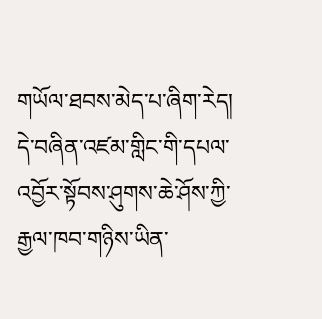གཡོལ་ཐབས་མེད་པ་ཞིག་རེད། དེ་བཞིན་འཛམ་གླིང་གི་དཔལ་འབྱོར་སྟོབས་ཤུགས་ཆེ་ཤོས་ཀྱི་རྒྱལ་ཁབ་གཉིས་ཡིན་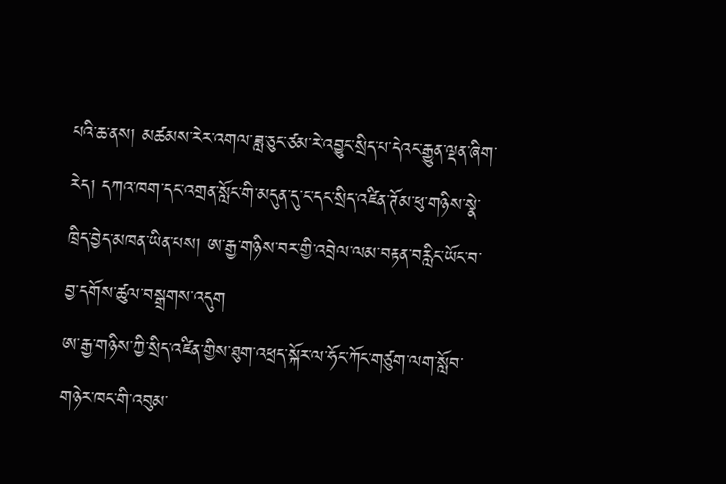པའི་ཆ་ནས། མཚམས་རེར་འགལ་ཟླ་ཅུང་ཙམ་རེ་འབྱུང་སྲིད་པ་དེའང་རྒྱུན་ལྡན་ཞིག་རེད། དཀའ་ཁག་དང་འགྲན་སློང་གི་མདུན་དུ་ང་དང་སྲིད་འཛིན་ཊོམ་ཕུ་གཉིས་སྣེ་ཁྲིད་བྱེད་མཁན་ཡིན་པས། ཨ་རྒྱ་གཉིས་བར་གྱི་འབྲེལ་ལམ་བརྟན་བརླིང་ཡོང་བ་བྱ་དགོས་ཚུལ་བསྒྲགས་འདུག
ཨ་རྒྱ་གཉིས་ཀྱི་སྲིད་འཛིན་གྱིས་ཐུག་འཕྲད་སྐོར་ལ་ཧོང་ཀོང་གཙུག་ལག་སློབ་གཉེར་ཁང་གི་འབུམ་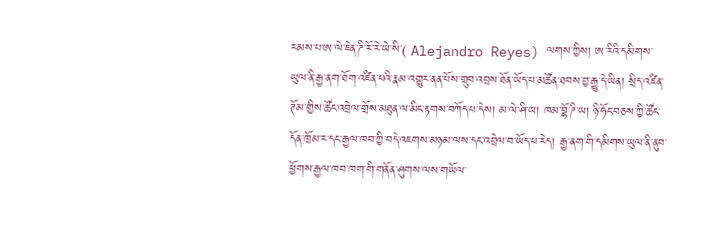རམས་པ་ཨ་ལེ་ཇེན་ཌི་རོ་རེ་ཡེ་སི་( Alejandro Reyes) ལགས་ཀྱིས། ཨ་རིའི་དམིགས་ཡུལ་ནི་རྒྱ་ནག་ཐོག་འཛིན་པའི་རྣམ་འགྱུར་ནན་པོས་གྲུབ་འབྲས་ཐོན་ཡོད་པ་མཚོན་ཐབས་བྱ་རྒྱུ་དེ་ཡིན། སྲིད་འཛིན་ཊོམ་གྱིས་ཚོང་འབྲེལ་གྲོས་མཐུན་ལ་མིང་རྟགས་བཀོད་པ་དེས། མ་ལེ་ཤི་ཡ། ཁམ་བྷོ་ཌི་ཡ། ཉི་ཧོང་བཅས་ཀྱི་ཚོང་དོན་ཁྲོམ་ར་དང་རྒྱལ་ཁབ་ཀྱི་བདེ་འཇགས་མཉམ་ལས་དང་འབྲེལ་བ་ཡོད་པ་རེད། རྒྱ་ནག་གི་དམིགས་ཡུལ་ནི་ནུབ་ཕྱོགས་རྒྱལ་ཁབ་ཁག་གི་གནོན་ཤུགས་ལས་གཡོལ་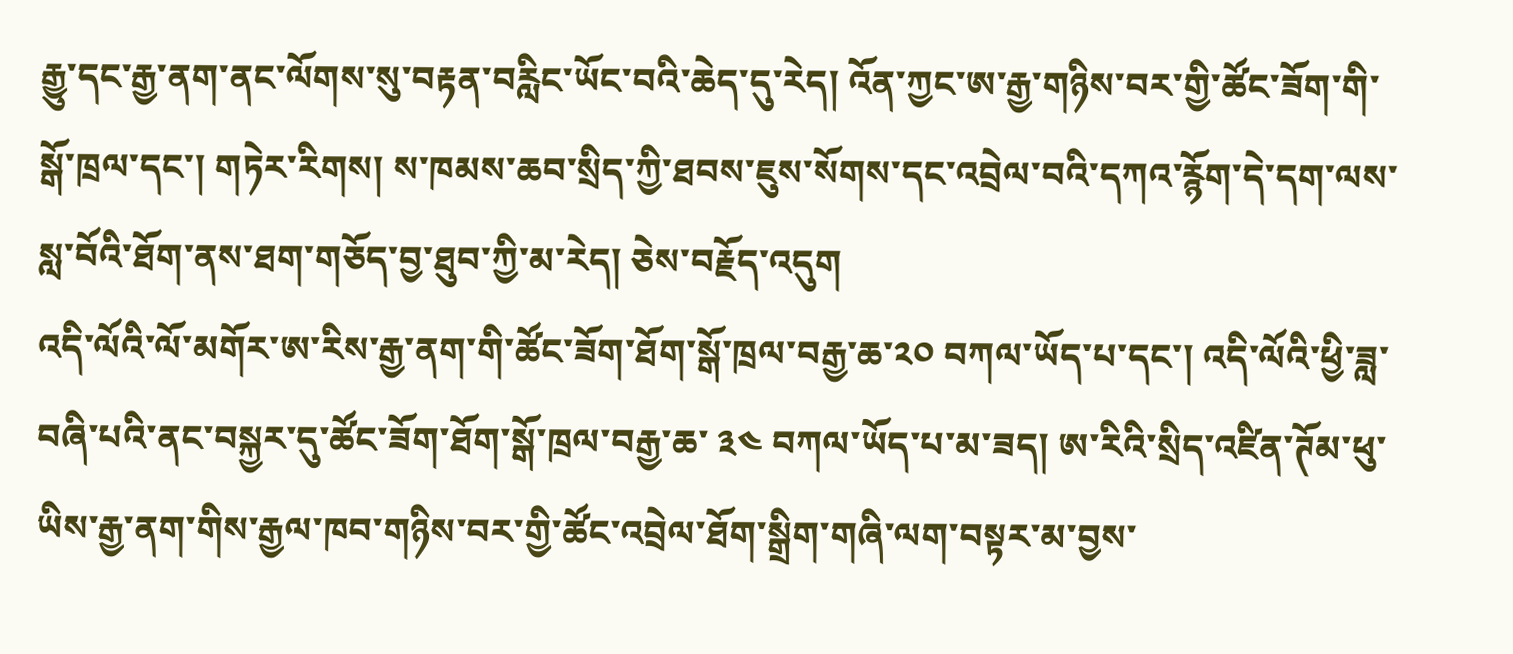རྒྱུ་དང་རྒྱ་ནག་ནང་ལོགས་སུ་བརྟན་བརླིང་ཡོང་བའི་ཆེད་དུ་རེད། འོན་ཀྱང་ཨ་རྒྱ་གཉིས་བར་གྱི་ཚོང་ཟོག་གི་སྒོ་ཁྲལ་དང་། གཏེར་རིགས། ས་ཁམས་ཆབ་སྲིད་ཀྱི་ཐབས་ཇུས་སོགས་དང་འབྲེལ་བའི་དཀའ་རྙོག་དེ་དག་ལས་སླ་བོའི་ཐོག་ནས་ཐག་གཅོད་བྱ་ཐུབ་ཀྱི་མ་རེད། ཅེས་བརྗོད་འདུག
འདི་ལོའི་ལོ་མགོར་ཨ་རིས་རྒྱ་ནག་གི་ཚོང་ཟོག་ཐོག་སྒོ་ཁྲལ་བརྒྱ་ཆ་༢༠ བཀལ་ཡོད་པ་དང་། འདི་ལོའི་ཕྱི་ཟླ་བཞི་པའི་ནང་བསྐྱར་དུ་ཚོང་ཟོག་ཐོག་སྒོ་ཁྲལ་བརྒྱ་ཆ་ ༣༤ བཀལ་ཡོད་པ་མ་ཟད། ཨ་རིའི་སྲིད་འཛིན་ཊོམ་ཕུ་ཡིས་རྒྱ་ནག་གིས་རྒྱལ་ཁབ་གཉིས་བར་གྱི་ཚོང་འབྲེལ་ཐོག་སྒྲིག་གཞི་ལག་བསྟར་མ་བྱས་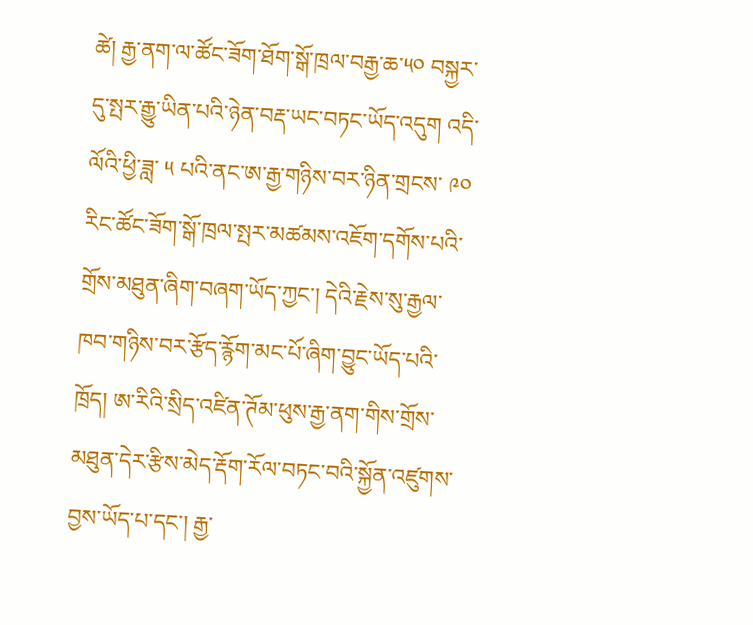ཚེ། རྒྱ་ནག་ལ་ཚོང་ཟོག་ཐོག་སྒོ་ཁྲལ་བརྒྱ་ཆ་༥༠ བསྐྱར་དུ་སྤར་རྒྱུ་ཡིན་པའི་ཉེན་བརྡ་ཡང་བཏང་ཡོད་འདུག འདི་ལོའི་ཕྱི་ཟླ་ ༥ པའི་ནང་ཨ་རྒྱ་གཉིས་བར་ཉིན་གྲངས་ ༩༠ རིང་ཚོང་ཟོག་སྒོ་ཁྲལ་སྤར་མཚམས་འཇོག་དགོས་པའི་གྲོས་མཐུན་ཞིག་བཞག་ཡོད་ཀྱང་། དེའི་རྗེས་སུ་རྒྱལ་ཁབ་གཉིས་བར་རྩོད་རྙོག་མང་པོ་ཞིག་བྱུང་ཡོད་པའི་ཁྲོད། ཨ་རིའི་སྲིད་འཛིན་ཊོམ་ཕུས་རྒྱ་ནག་གིས་གྲོས་མཐུན་དེར་རྩིས་མེད་རྡོག་རོལ་བཏང་བའི་སྐྱོན་འཛུགས་བྱས་ཡོད་པ་དང་། རྒྱ་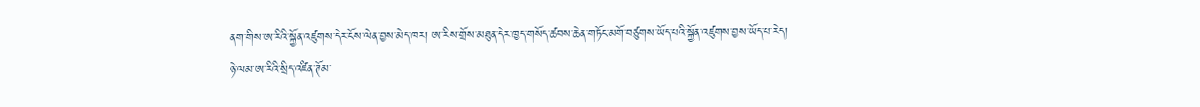ནག་གིས་ཨ་རིའི་སྐྱོན་འཛུགས་དེར་ངོས་ལེན་བྱས་མེད་ཁར། ཨ་རིས་གྲོས་མཐུན་དེར་ཁྱད་གསོད་ཚབས་ཆེན་གཏོང་མགོ་བཙུགས་ཡོད་པའི་སྐྱོན་འཛུགས་བྱས་ཡོད་པ་རེད།
ཉེ་ལམ་ཨ་རིའི་སྲིད་འཛིན་ཊོམ་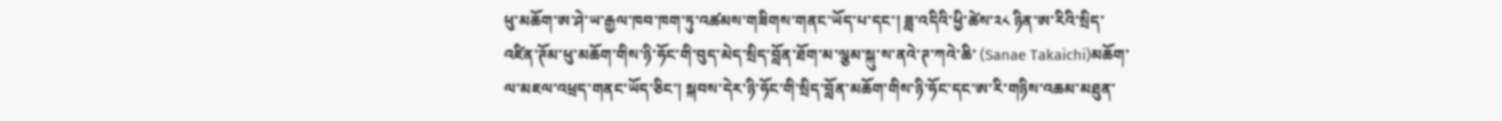ཕུ་མཆོག་ཨ་ཤེ་ཡ་རྒྱལ་ཁབ་ཁག་ཏུ་འཚམས་གཟིགས་གནང་ཡོད་པ་དང་། ཟླ་འདིའི་ཕྱི་ཚེས་༢༨ ཉིན་ཨ་རིའི་སྲིད་འཛིན་ཊོམ་ཕུ་མཆོག་གིས་ཉི་ཧོང་གི་བུད་མེད་སྲིད་བློན་ཐོག་མ་ལྕམ་སྐུ་ས་ནའེ་ཊ་ཀའེ་ཆི་ (Sanae Takaichi)མཆོག་ལ་མཇལ་འཕྲད་གནང་ཡོད་ཅིང་། སྐབས་དེར་ཉི་ཧོང་གི་སྲིད་བློན་མཆོག་གིས་ཉི་ཧོང་དང་ཨ་རི་གཉིས་འཆམ་མཐུན་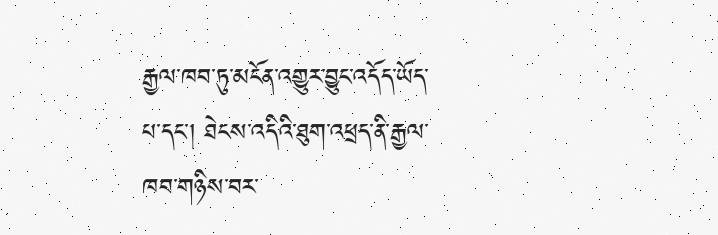རྒྱལ་ཁབ་ཏུ་མངོན་འགྱུར་བྱུང་འདོད་ཡོད་པ་དང་། ཐེངས་འདིའི་ཐུག་འཕྲད་ནི་རྒྱལ་ཁབ་གཉིས་བར་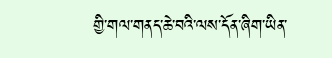གྱི་གལ་གནད་ཆེ་བའི་ལས་དོན་ཞིག་ཡིན་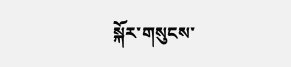སྐོར་གསུངས་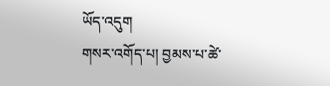ཡོད་འདུག
གསར་འགོད་པ། བྱམས་པ་ཚེ་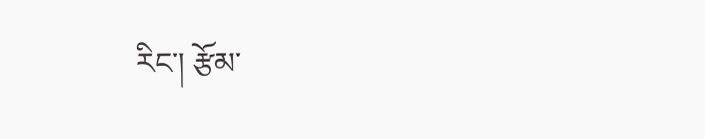རིང་། རྩོམ་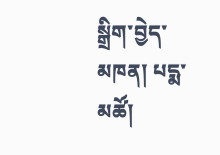སྒྲིག་བྱེད་མཁན། པདྨ་མཚོ།